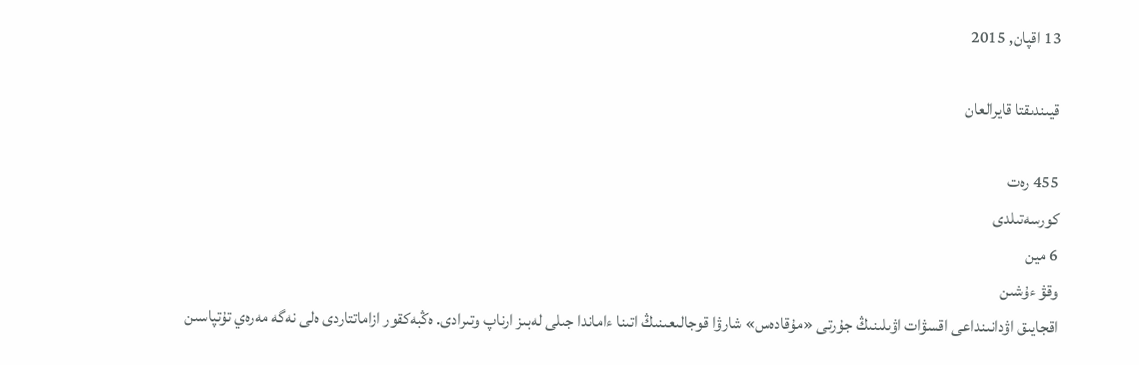13 اقپان, 2015

قيىندىقتا قايرالعان

455 رەت
كورسەتىلدى
6 مين
وقۋ ءۇشىن
اقجايىق اۋدانىنداعى اقسۋات اۋىلىنىڭ جۇرتى «مۇقادەس» شارۋا قوجالىعىنىڭ اتىنا ءاماندا جىلى لەبىز ارناپ وتىرادى. ەڭبەكقور ازاماتتاردى ەلى نەگە مەرەي تۇتپاسىن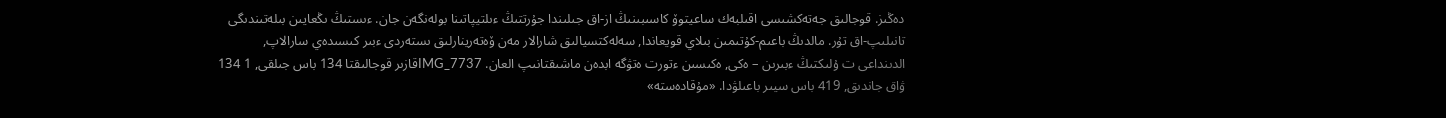دەڭىز. قوجالىق جەتەكشىسى اقىلبەك ساعيتوۆ كاسىبىنىڭ از-اق جىلىندا جۇرتتىڭ ءىلتيپاتىنا بولەنگەن جان. ءىستىڭ ىڭعايىن بىلەتىندىگى تانىلىپ-اق تۇر. مالدىڭ باعىم-كۇتىمىن بىلاي قويعاندا, سەلەكتسيالىق شارالار مەن ۆەتەرينارلىق ىستەردى ءبىر كىسىدەي سارالاپ, الدىنداعى ت ۇلىكتىڭ ءبىرىن – ەكى, ەكىسىن ءتورت ەتۋگە ابدەن ماشىقتانىپ العان. IMG_7737قازىر قوجالىقتا 134 باس جىلقى, 1 134 ۋاق جاندىق, 419 باس سيىر باعىلۋدا. «مۇقادەستە»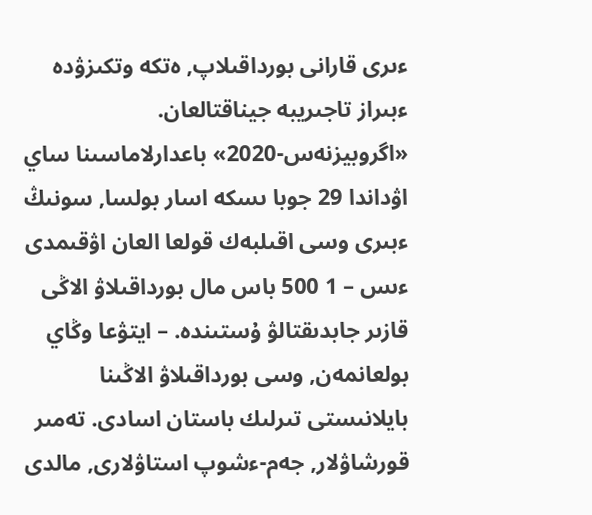ءىرى قارانى بورداقىلاپ, ەتكە وتكىزۋدە ءبىراز تاجىريبە جيناقتالعان. «اگروبيزنەس-2020» باعدارلاماسىنا ساي اۋداندا 29 جوبا ىسكە اسار بولسا, سونىڭ ءبىرى وسى اقىلبەك قولعا العان اۋقىمدى ءىس – 1 500 باس مال بورداقىلاۋ الاڭى قازىر جابدىقتالۋ ۇستىندە. – ايتۋعا وڭاي بولعانمەن, وسى بورداقىلاۋ الاڭىنا بايلانىستى تىرلىك باستان اسادى. تەمىر قورشاۋلار, جەم-ءشوپ استاۋلارى, مالدى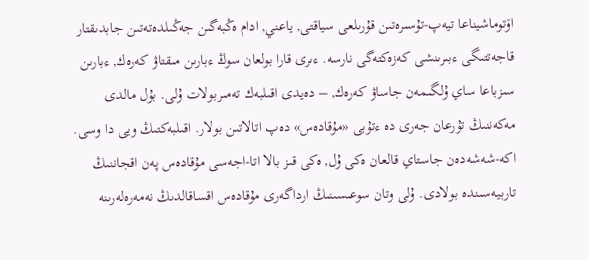اۆتوماشيناعا تيەپ-تۇسىرەتىن قۇرىلعى سياقتى, ياعني, ادام ەڭبەگىن جەڭىلدەتەتىن جابدىقتار قاجەتتىگى ءبىرىنشى كەزەكتەگى نارسە. ءىرى قارا بولعان سوڭ ءبارىن مىقتاۋ كەرەك, ءبارىن سىزباعا ساي ۇلگىمەن جاساۋ كەرەك, – دەيدى اقىلبەك تەمىربولات ۇلى. بۇل مالدى مەكەننىڭ تۇرعان جەرى دە ءتۇبى «مۇقادەس» دەپ اتالاتىن بولار. اقىلبەكتىڭ ويى دا وسى. اكە-شەشەدەن جاستاي قالعان ەكى ۇل, ەكى قىز بالا اتا-اجەسى مۇقادەس پەن اقجاننىڭ تاربيەسىندە بولادى. ۇلى وتان سوعىسىنىڭ ارداگەرى مۇقادەس اقساقالدىڭ نەمەرەلەرىنە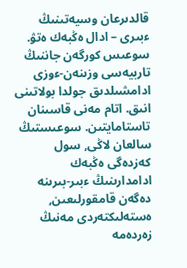قالدىرعان وسيەتىنىڭ ءبىرى – ادال ەڭبەك ەتۋ. سوعىس كورگەن جاننىڭ تاربيەسى وزىنەن-ءوزى ادامشىلدىق جولدا بولاتىنى انىق. اتام مەنى قاسىنان تاستامايتىن. سوعىستىڭ سالعان لاڭى, سول كەزدەگى ەڭبەك ادامدارىنىڭ ءبىر-بىرىنە دەگەن قامقورلىعىن, ەستەلىكتەردى مەنىڭ زەردەمە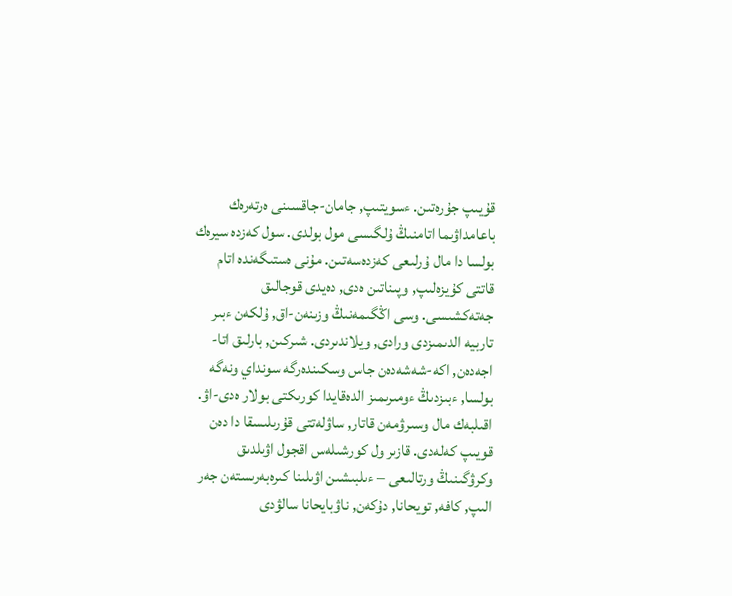قۇيىپ جۇرەتىن. ءسويتىپ, جامان-جاقسىنى ەرتەرەك باعامداۋىما اتامنىڭ ۇلگىسى مول بولدى. سول كەزدە سيرەك بولسا دا مال ۇرلىعى كەزدەسەتىن. مۇنى ەستىگەندە اتام قاتتى كۇيزەلىپ, وپىناتىن ەدى, دەيدى قوجالىق جەتەكشىسى. وسى اڭگىمەنىڭ وزىنەن-اق, ۇلكەن ءبىر تاربيە الدىمىزدى ورادى, ويلاندىردى. شىركىن, بارلىق اتا-اجەدەن, اكە-شەشەدەن جاس وسكىندەرگە سونداي ونەگە بولسا, ءبىزدىڭ ءومىرىمىز الدەقايدا كورىكتى بولار ەدى-اۋ. اقىلبەك مال وسىرۋمەن قاتار, ساۋلەتتى قۇرىلىسقا دا دەن قويىپ كەلەدى. قازىر ول كورشىلەس اقجول اۋىلدىق وكرۋگىنىڭ ورتالىعى – ءىلبىشىن اۋىلىنا كىرەبەرىستەن جەر الىپ, كافە, تويحانا, دۇكەن, ناۋبايحانا سالۋدى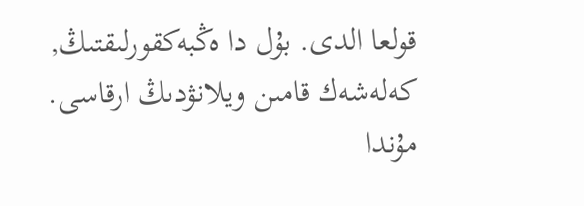قولعا الدى. بۇل دا ەڭبەكقورلىقتىڭ, كەلەشەك قامىن ويلانۋدىڭ ارقاسى. مۇندا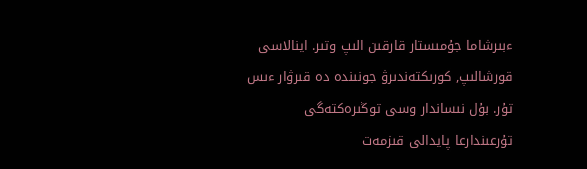ءبىرشاما جۇمىستار قارقىن الىپ وتىر. اينالاسى قورشالىپ, كورىكتەندىرۋ جونىندە دە قىرۋار ءىس تۇر. بۇل نىساندار وسى توڭىرەكتەگى تۇرعىندارعا پايدالى قىزمەت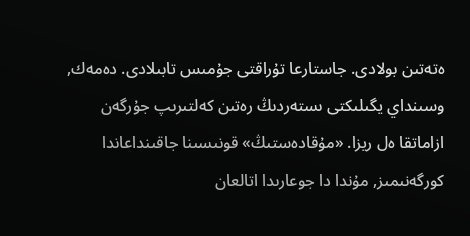ەتەتىن بولادى. جاستارعا تۇراقتى جۇمىس تابىلادى. دەمەك, وسىنداي يگىلىكتى ىستەردىڭ رەتىن كەلتىرىپ جۇرگەن ازاماتقا ەل ريزا. «مۇقادەستىڭ» قونىسىنا جاقىنداعاندا كورگەنىمىز, مۇندا دا جوعارىدا اتالعان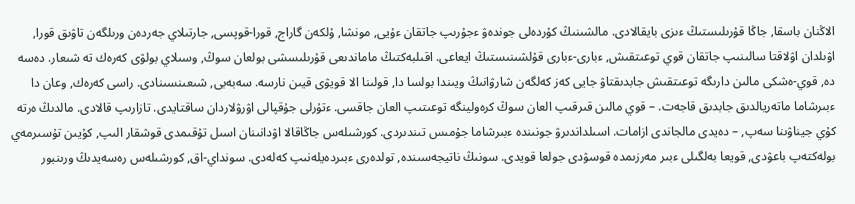الاڭنان باسقا, جاڭا قۇرىلىستىڭ ءىزى بايقالادى. مالشىنىڭ كۇردەلى جوندەۋ ءجۇرىپ جاتقان ءۇيى, مونشا, ۇلكەن گاراج, قورا-قوپسى, جارتىلاي جەردەن ورىلگەن تاۋىق قورا, اۋىلدان اۋلاقتا سالىنىپ جاتقان قوي توعىتقىش, ءبارى-ءبارى قۇلشىنىستىڭ ايعاعى. اقىلبەكتىڭ ماماندىعى قۇرىلىسشى بولعان سوڭ, وسىلاي بولۋى كەرەك تە شىعار. دەسە دە, قوي-ەشكى مالىن دارىگە توعىتقىش جابدىقتاۋ جايى كەز كەلگەن شارۋانىڭ ويىندا بولسا دا, قولىنا الا قويۋى قيىن نارسە. سەبەبى, شىعىنسىنادى. راسى كەرەك, وعان دا ءبىرشاما ماتەريالدىق جابدىق قاجەت. – قوي مالىن قىرقىپ العان سوڭ كرەولينگە توعىتىپ العان جاقسى. ءتۇرلى جۇقپالى اۋرۋلاردان ساقتايدى. تازارىپ قالادى. مالدىڭ ەرتە كۇي جيناۋىنا سەپ, – دەيدى مالجاندى ازامات. اسىلداندىرۋ جونىندە ءبىرشاما جۇمىس تىندىردى. كورشىلەس جاڭاقالا اۋدانىنان اسىل تۇقىمدى قوشقار الىپ, كۇيىن تۇسىرمەي بولەكتەپ باعۋدى, قويعا بەلگىلى ءبىر مەرزىمدە قوسۋدى جولعا قويدى. سونىڭ ناتيجەسىندە, تولدەرى ءبىردەيلەنىپ كەلەدى. سونداي-اق, كورشىلەس رەسەيدىڭ ورىنبور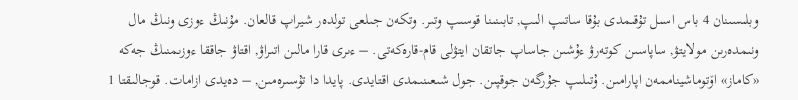وبلىسىنان 4 باس اسىل تۇقىمدى بۇقا ساتىپ الىپ, تابىنىنا قوسىپ وتىر. وتكەن جىلعى تولدەر شيراپ قالعان. مۇنىڭ ءوزى ونىڭ مال ونىمدەرىن مولايتۋ, ساپاسىن كوتەرۋ ءۇشىن جاساپ جاتقان ايتۋلى قام-قارەكەتى. – ءىرى قارا مالىن اتىراۋ, اقتاۋ جاققا ءوزىمنىڭ جەكە «كاماز» اۆتوماشيناممەن اپارامىن. ۇتىلىپ جۇرگەن جوقپىن. جول شىعىنىمدى اقتايدى. پايدا دا تۇسىرەمىن, – دەيدى ازامات. قوجالىقتا 1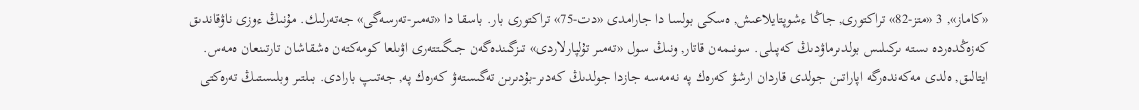«كاماز», 3 «متز-82» تراكتورى, جاڭا ءشوپتايلاعىش, ەسكى بولسا دا جارامدى «دت-75» تراكتورى بار. باسقا دا «تەمىر-تەرسەگى» جەتەرلىك. مۇنىڭ ءوزى ناۋقاندىق كەزەڭدەردە ىستە ىركىلىس بولدىرماۋدىڭ كەپىلى. سونىمەن قاتار, ونىڭ سول «تەمىر تۇلپارلاردى» تىزگىندەگەن جىگىتتەرى اۋىلعا كومەكتەن ەشقاشان تارتىنعان ەمەس. ايتالىق, ەلدى مەكەندەرگە اپاراتىن جولدى قاردان ارشۋ كەرەك پە نەمەسە جازدا جولدىڭ كەدىر-بۇدىرىن تەگىستەۋ كەرەك پە, جەتىپ بارادى. بىلتىر وبلىستىڭ تەرەكتى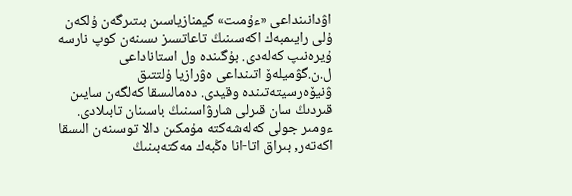اۋدانىنداعى «ءۇمىت» گيمنازياسىن بىتىرگەن ۇلكەن ۇلى رايىمبەك اكەسىنىڭ تاعاتسىز ىسىنەن كوپ نارسە ۇيرەنىپ كەلەدى. بۇگىندە ول استاناداعى ل.ن.گۋميلەۆ اتىنداعى ەۋرازيا ۇلتتىق ۋنيۆەرسيتەتىندە وقيدى. دەمالىسقا كەلگەن سايىن قىردىڭ سان قىرلى شارۋاسىنىڭ باسىنان تابىلادى. ءومىر جولى كەلەشەكتە مۇمكىن دالا توسىنەن الىسقا اكەتەر, بىراق اتا-انا ەڭبەك مەكتەبىنىڭ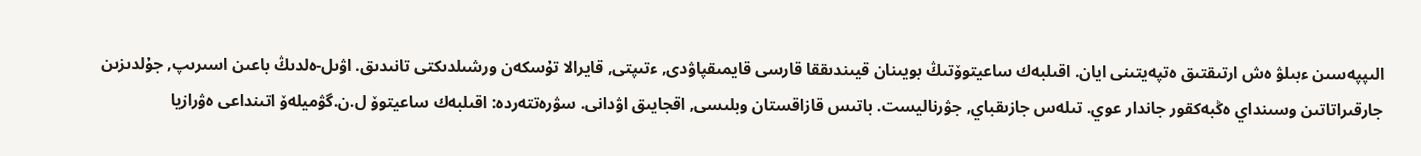الىپپەسىن ءبىلۋ ەش ارتىقتىق ەتپەيتىنى ايان. اقىلبەك ساعيتوۆتىڭ بويىنان قيىندىققا قارسى قايمىقپاۋدى, ءتىپتى, قايرالا تۇسكەن ورشىلدىكتى تانىدىق. اۋىل-ەلدىڭ باعىن اسىرىپ, جۇلدىزىن جارقىراتاتىن وسىنداي ەڭبەكقور جاندار عوي. تىلەس جازىقباي, جۋرناليست. باتىس قازاقستان وبلىسى, اقجايىق اۋدانى. سۋرەتتەردە: اقىلبەك ساعيتوۆ ل.ن.گۋميلەۆ اتىنداعى ەۋرازيا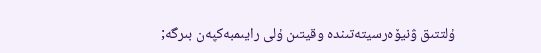ۇلتتىق ۋنيۆەرسيتەتىندە وقيتىن ۇلى رايىمبەكپەن بىرگە;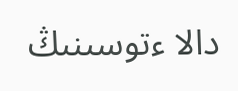دالا ءتوسىنىڭ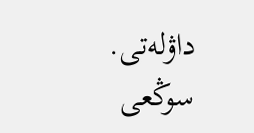داۋلەتى.
سوڭعى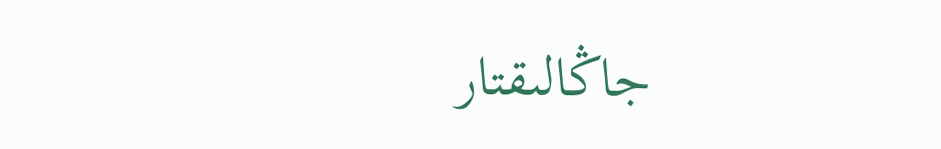جاڭالىقتار